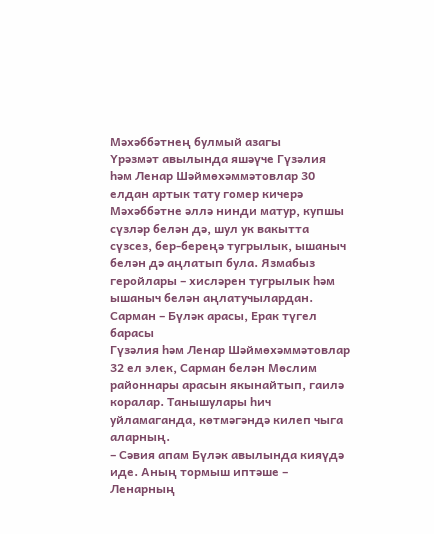Мәхәббәтнең булмый азагы
Үрәзмәт авылында яшәүче Гүзәлия һәм Ленар Шәймөхәммәтовлар 30 елдан артык тату гомер кичерә
Мәхәббәтне әллә нинди матур, купшы сүзләр белән дә, шул ук вакытта сүзсез, бер-береңә тугрылык, ышаныч белән дә аңлатып була. Язмабыз геройлары – хисләрен тугрылык һәм ышаныч белән аңлатучылардан.
Сарман – Бүләк арасы, Ерак түгел барасы
Гүзәлия һәм Ленар Шәймөхәммәтовлар 32 ел элек, Сарман белән Мөслим районнары арасын якынайтып, гаилә коралар. Танышулары һич уйламаганда, көтмәгәндә килеп чыга аларның.
– Сәвия апам Бүләк авылында кияүдә иде. Аның тормыш иптәше – Ленарның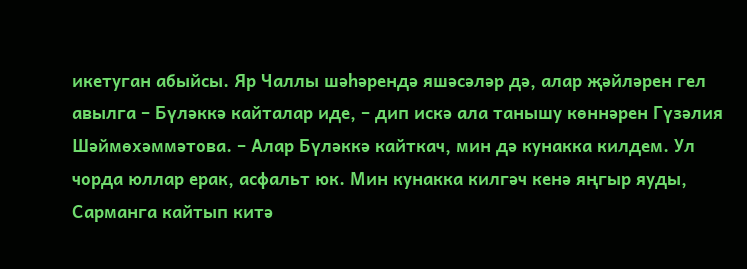икетуган абыйсы. Яр Чаллы шәһәрендә яшәсәләр дә, алар җәйләрен гел авылга – Бүләккә кайталар иде, – дип искә ала танышу көннәрен Гүзәлия Шәймөхәммәтова. – Алар Бүләккә кайткач, мин дә кунакка килдем. Ул чорда юллар ерак, асфальт юк. Мин кунакка килгәч кенә яңгыр яуды, Сарманга кайтып китә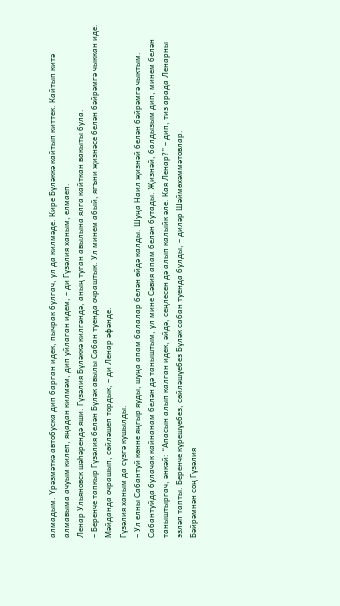алмадым. Үрәзмәткә автобуска дип барган идек, пычрак булгач, ул да килмәде. Кире Бүләккә кайтып киттек. Кайтып китә алмавыма ачуым килеп, яңадан килмәм, дип уйлаган идем, – ди Гүзәлия ханым, елмаеп.
Ленар Ульяновск шәһәрендә яши. Гүзәлия Бүләккә килгәндә, аның туган авылына ялга кайткан вакыты була.
– Беренче тапкыр Гүзәлия белән Бүләк авылы Сабан туенда очраштык. Ул минем абый, ягъни җизнәсе белән бәйрәмгә чыккан иде. Мәйданда очрашып, сөйләшеп тордык, – ди Ленар әфәнде.
Гүзәлия ханым да сүзгә кушылды.
– Ул елны Сабантуй көнне яңгыр яуды, шуңа апам балалар белән өйдә калды. Шуңа Наил җизнәй белән бәйрәмгә чыктым. Сабантуйда булачак кайнанам белән дә таныштым, ул мине Сәвия апам белән бутады. Җизнәй, балдызым дип, минем белән таныштыргач, әнкәй: “Апасын алып калган идек, әйдә, сеңлесен дә алып калыйк әле. Кая Ленар?” – дип, тиз арада Ленарны эзләп тапты. Беренче күрешүебез, сөйләшүебез Бүләк сабан туенда булды, – диләр Шәймөхәммәтовлар.
Бәйрәмнән соң Гүзәлия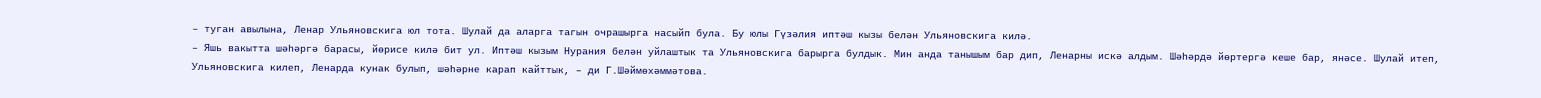– туган авылына, Ленар Ульяновскига юл тота. Шулай да аларга тагын очрашырга насыйп була. Бу юлы Гүзәлия иптәш кызы белән Ульяновскига килә.
– Яшь вакытта шәһәргә барасы, йөрисе килә бит ул. Иптәш кызым Нурания белән уйлаштык та Ульяновскига барырга булдык. Мин анда танышым бар дип, Ленарны искә алдым. Шәһәрдә йөртергә кеше бар, янәсе. Шулай итеп, Ульяновскига килеп, Ленарда кунак булып, шәһәрне карап кайттык, – ди Г.Шәймөхәммәтова.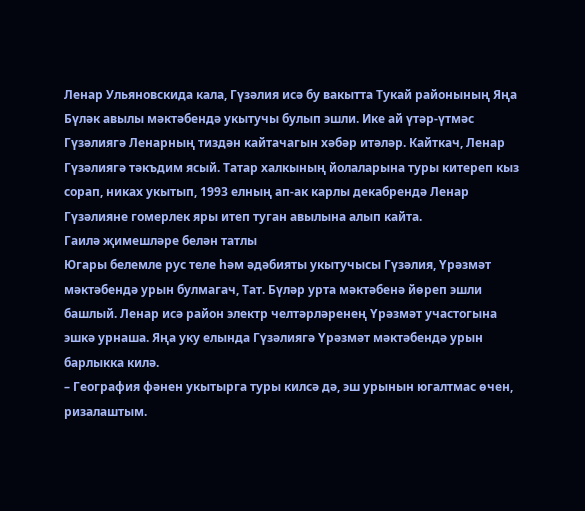Ленар Ульяновскида кала, Гүзәлия исә бу вакытта Тукай районының Яңа Бүләк авылы мәктәбендә укытучы булып эшли. Ике ай үтәр-үтмәс Гүзәлиягә Ленарның тиздән кайтачагын хәбәр итәләр. Кайткач, Ленар Гүзәлиягә тәкъдим ясый. Татар халкының йолаларына туры китереп кыз сорап, никах укытып, 1993 елның ап-ак карлы декабрендә Ленар Гүзәлияне гомерлек яры итеп туган авылына алып кайта.
Гаилә җимешләре белән татлы
Югары белемле рус теле һәм әдәбияты укытучысы Гүзәлия, Үрәзмәт мәктәбендә урын булмагач, Тат. Бүләр урта мәктәбенә йөреп эшли башлый. Ленар исә район электр челтәрләренең Үрәзмәт участогына эшкә урнаша. Яңа уку елында Гүзәлиягә Үрәзмәт мәктәбендә урын барлыкка килә.
– География фәнен укытырга туры килсә дә, эш урынын югалтмас өчен, ризалаштым.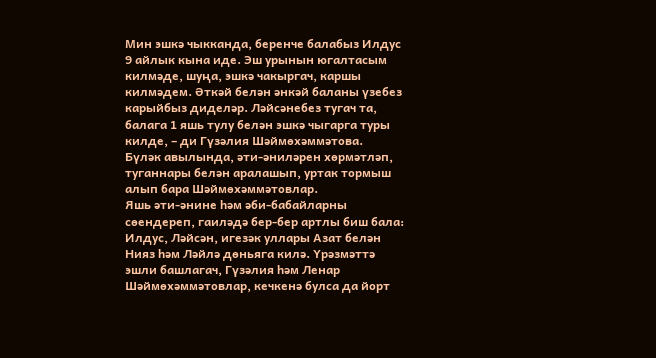Мин эшкә чыкканда, беренче балабыз Илдус 9 айлык кына иде. Эш урынын югалтасым килмәде, шуңа, эшкә чакыргач, каршы килмәдем. Әткәй белән әнкәй баланы үзебез карыйбыз диделәр. Ләйсәнебез тугач та, балага 1 яшь тулу белән эшкә чыгарга туры килде, – ди Гүзәлия Шәймөхәммәтова.
Бүләк авылында, әти-әниләрен хөрмәтләп, туганнары белән аралашып, уртак тормыш алып бара Шәймөхәммәтовлар.
Яшь әти-әнине һәм әби-бабайларны сөендереп, гаиләдә бер-бер артлы биш бала: Илдус, Ләйсән, игезәк уллары Азат белән Нияз һәм Ләйлә дөньяга килә. Үрәзмәттә эшли башлагач, Гүзәлия һәм Ленар Шәймөхәммәтовлар, кечкенә булса да йорт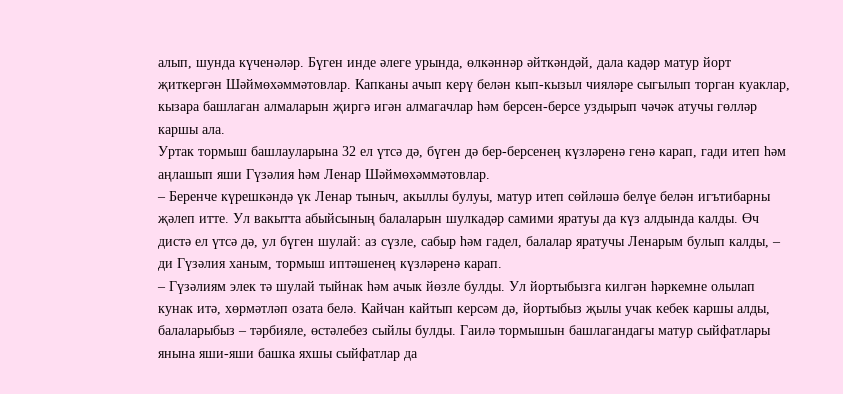алып, шунда күченәләр. Бүген инде әлеге урында, өлкәннәр әйткәндәй, дала кадәр матур йорт җиткергән Шәймөхәммәтовлар. Капканы ачып керү белән кып-кызыл чияләре сыгылып торган куаклар, кызара башлаган алмаларын җиргә игән алмагачлар һәм берсен-берсе уздырып чәчәк атучы гөлләр каршы ала.
Уртак тормыш башлауларына 32 ел үтсә дә, бүген дә бер-берсенең күзләренә генә карап, гади итеп һәм аңлашып яши Гүзәлия һәм Ленар Шәймөхәммәтовлар.
– Беренче күрешкәндә үк Ленар тыныч, акыллы булуы, матур итеп сөйләшә белүе белән игътибарны җәлеп итте. Ул вакытта абыйсының балаларын шулкадәр самими яратуы да күз алдында калды. Өч дистә ел үтсә дә, ул бүген шулай: аз сүзле, сабыр һәм гадел, балалар яратучы Ленарым булып калды, – ди Гүзәлия ханым, тормыш иптәшенең күзләренә карап.
– Гүзәлиям элек тә шулай тыйнак һәм ачык йөзле булды. Ул йортыбызга килгән һәркемне олылап кунак итә, хөрмәтләп озата белә. Кайчан кайтып керсәм дә, йортыбыз җылы учак кебек каршы алды, балаларыбыз – тәрбияле, өстәлебез сыйлы булды. Гаилә тормышын башлагандагы матур сыйфатлары янына яши-яши башка яхшы сыйфатлар да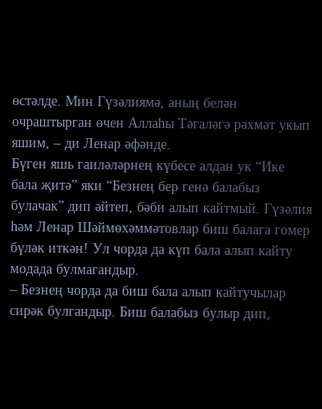өстәлде. Мин Гүзәлиямә, аның белән очраштырган өчен Аллаһы Тәгаләгә рәхмәт укып яшим, – ди Ленар әфәнде.
Бүген яшь гаиләләрнең күбесе алдан ук “Ике бала җитә” яки “Безнең бер генә балабыз булачак” дип әйтеп, бәби алып кайтмый. Гүзәлия һәм Ленар Шәймөхәммәтовлар биш балага гомер бүләк иткән! Ул чорда да күп бала алып кайту модада булмагандыр.
– Безнең чорда да биш бала алып кайтучылар сирәк булгандыр. Биш балабыз булыр дип,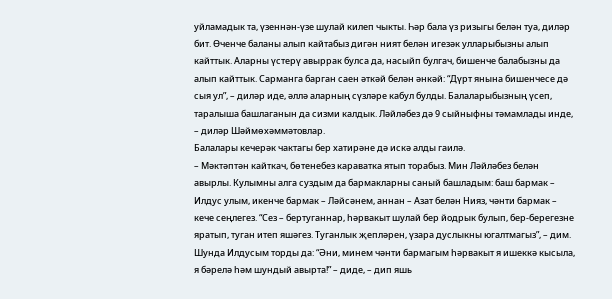уйламадык та, үзеннән-үзе шулай килеп чыкты. Һәр бала үз ризыгы белән туа, диләр бит. Өченче баланы алып кайтабыз дигән ният белән игезәк улларыбызны алып кайттык. Аларны үстерү авыррак булса да, насыйп булгач, бишенче балабызны да алып кайттык. Сарманга барган саен әткәй белән әнкәй: “Дүрт янына бишенчесе дә сыя ул”, – диләр иде, әллә аларның сүзләре кабул булды. Балаларыбызның үсеп, таралыша башлаганын да сизми калдык. Ләйләбез дә 9 сыйныфны тәмамлады инде, – диләр Шәймөхәммәтовлар.
Балалары кечерәк чактагы бер хатирәне дә искә алды гаилә.
– Мәктәптән кайткач, бөтенебез караватка ятып торабыз. Мин Ләйләбез белән авырлы. Кулымны алга суздым да бармакларны саный башладым: баш бармак – Илдус улым, икенче бармак – Ләйсәнем, аннан – Азат белән Нияз, чәнти бармак – кече сеңлегез. “Сез – бертуганнар, һәрвакыт шулай бер йодрык булып, бер-берегезне яратып, туган итеп яшәгез. Туганлык җепләрен, үзара дуслыкны югалтмагыз”, – дим. Шунда Илдусым торды да: “Әни, минем чәнти бармагым һәрвакыт я ишеккә кысыла, я бәрелә һәм шундый авырта!” – диде, – дип яшь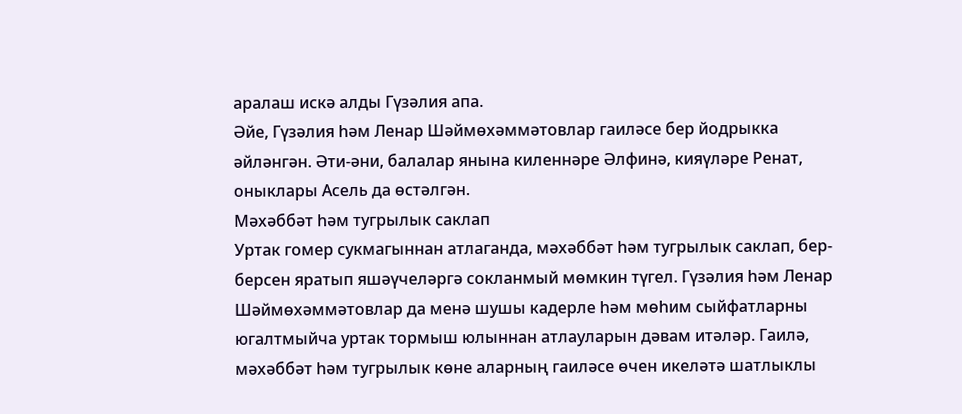аралаш искә алды Гүзәлия апа.
Әйе, Гүзәлия һәм Ленар Шәймөхәммәтовлар гаиләсе бер йодрыкка әйләнгән. Әти-әни, балалар янына киленнәре Әлфинә, кияүләре Ренат, оныклары Асель да өстәлгән.
Мәхәббәт һәм тугрылык саклап
Уртак гомер сукмагыннан атлаганда, мәхәббәт һәм тугрылык саклап, бер-берсен яратып яшәүчеләргә сокланмый мөмкин түгел. Гүзәлия һәм Ленар Шәймөхәммәтовлар да менә шушы кадерле һәм мөһим сыйфатларны югалтмыйча уртак тормыш юлыннан атлауларын дәвам итәләр. Гаилә, мәхәббәт һәм тугрылык көне аларның гаиләсе өчен икеләтә шатлыклы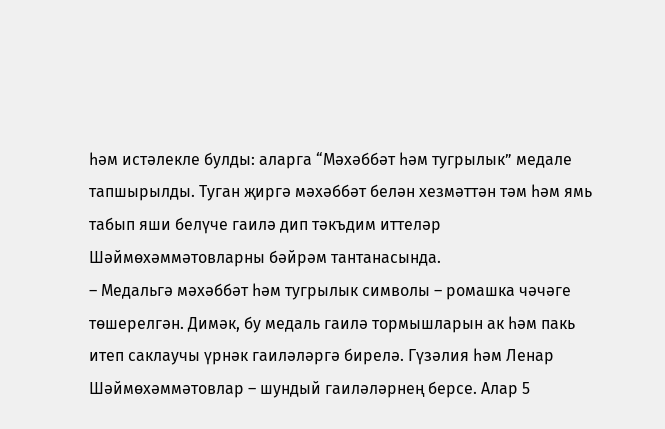һәм истәлекле булды: аларга “Мәхәббәт һәм тугрылык” медале тапшырылды. Туган җиргә мәхәббәт белән хезмәттән тәм һәм ямь табып яши белүче гаилә дип тәкъдим иттеләр Шәймөхәммәтовларны бәйрәм тантанасында.
– Медальгә мәхәббәт һәм тугрылык символы – ромашка чәчәге төшерелгән. Димәк, бу медаль гаилә тормышларын ак һәм пакь итеп саклаучы үрнәк гаиләләргә бирелә. Гүзәлия һәм Ленар Шәймөхәммәтовлар – шундый гаиләләрнең берсе. Алар 5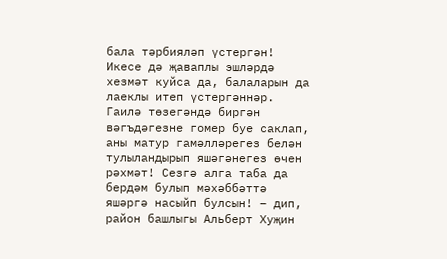бала тәрбияләп үстергән! Икесе дә җаваплы эшләрдә хезмәт куйса да, балаларын да лаеклы итеп үстергәннәр. Гаилә төзегәндә биргән вәгъдәгезне гомер буе саклап, аны матур гамәлләрегез белән тулыландырып яшәгәнегез өчен рәхмәт! Сезгә алга таба да бердәм булып мәхәббәттә яшәргә насыйп булсын! – дип, район башлыгы Альберт Хуҗин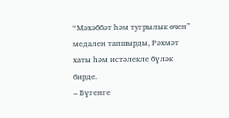“Мәхәббәт һәм тугрылык өчен” медален тапшырды, Рәхмәт хаты һәм истәлекле бүләк бирде.
– Бүгенге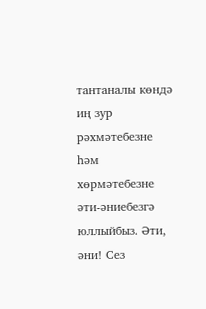тантаналы көндә иң зур рәхмәтебезне һәм хөрмәтебезне әти-әниебезгә юллыйбыз. Әти, әни! Сез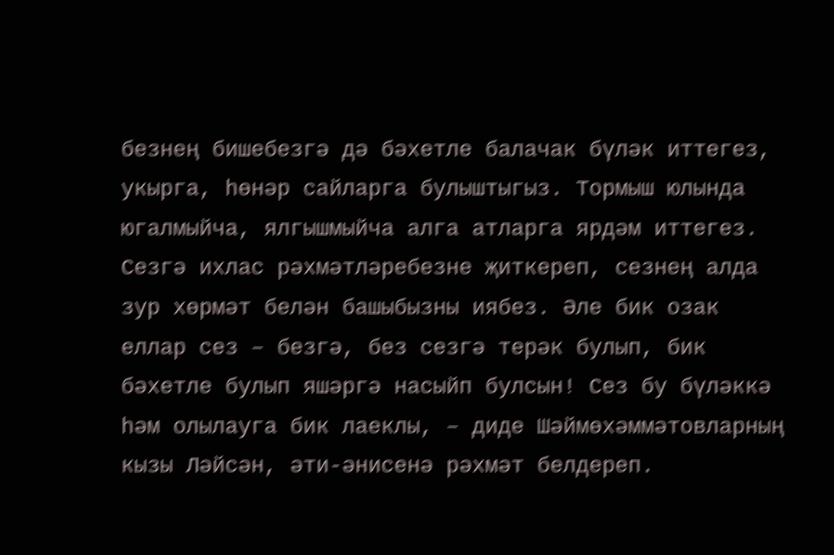безнең бишебезгә дә бәхетле балачак бүләк иттегез, укырга, һөнәр сайларга булыштыгыз. Тормыш юлында югалмыйча, ялгышмыйча алга атларга ярдәм иттегез. Сезгә ихлас рәхмәтләребезне җиткереп, сезнең алда зур хөрмәт белән башыбызны иябез. Әле бик озак еллар сез – безгә, без сезгә терәк булып, бик бәхетле булып яшәргә насыйп булсын! Сез бу бүләккә һәм олылауга бик лаеклы, – диде Шәймөхәммәтовларның кызы Ләйсән, әти-әнисенә рәхмәт белдереп.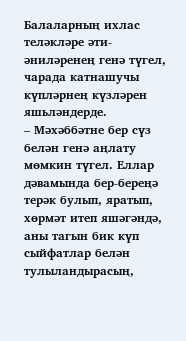Балаларның ихлас теләкләре әти-әниләренең генә түгел, чарада катнашучы күпләрнең күзләрен яшьләндерде.
– Мәхәббәтне бер сүз белән генә аңлату мөмкин түгел. Еллар дәвамында бер-береңә терәк булып, яратып, хөрмәт итеп яшәгәндә, аны тагын бик күп сыйфатлар белән тулыландырасың,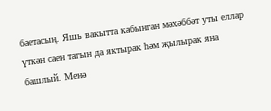баетасың. Яшь вакытта кабынган мәхәббәт уты еллар үткән саен тагын да яктырак һәм җылырак яна башлый. Менә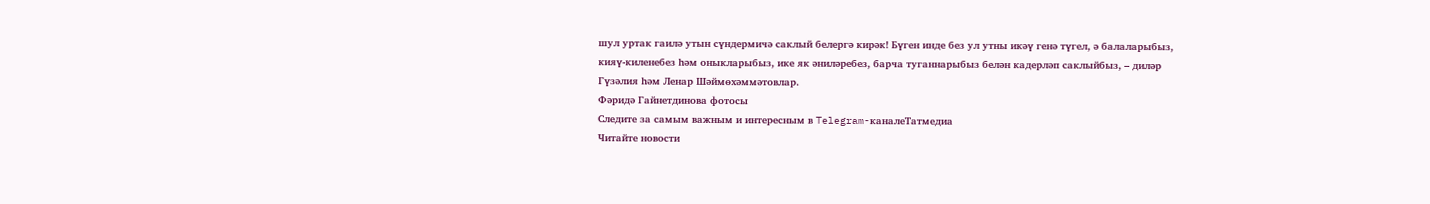шул уртак гаилә утын сүндермичә саклый белергә кирәк! Бүген инде без ул утны икәү генә түгел, ә балаларыбыз, кияү-киленебез һәм оныкларыбыз, ике як әниләребез, барча туганнарыбыз белән кадерләп саклыйбыз, – диләр Гүзәлия һәм Ленар Шәймөхәммәтовлар.
Фәридә Гайнетдинова фотосы
Следите за самым важным и интересным в Telegram-каналеТатмедиа
Читайте новости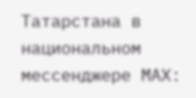Татарстана в национальном мессенджере MАХ: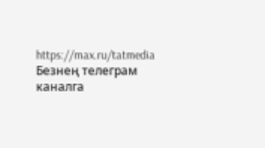https://max.ru/tatmedia
Безнең телеграм каналга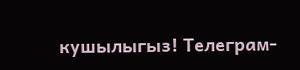кушылыгыз! Телеграм-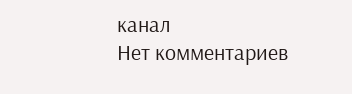канал
Нет комментариев